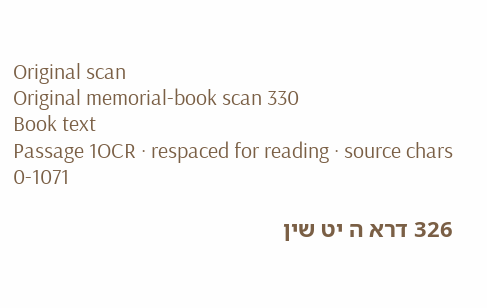Original scan
Original memorial-book scan 330
Book text
Passage 1OCR · respaced for reading · source chars 0-1071

326 דרא ה יט שין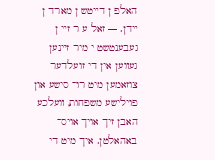האלפ ן דײטש ן מארד ן ײדן. — זאל ע ר זײ ן געבענטשט י מיר זײנען געװען אין די זועלדער צוזאמען מיט רו־ סישע און פוילישע משפחות, װעלכע האבן זיך אויך אויס־ באהאלטן. איך מיט די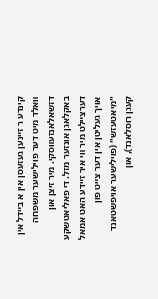קינדע ר זײנען געזעסן אין א בײדל אין װאלד מיט דער פוילישער משפחה דזשאלאנזעװסקי. מיר זיצן און באקלאגן אונזער מזל. די פאליאטשקע דערצײלט מיר װי איר זײדע האט אמאל אויך געליטן אין דער צײט פון ״מיאטעזש״ (פוילישער אויפשטאנד קעגן רוסלאנד), און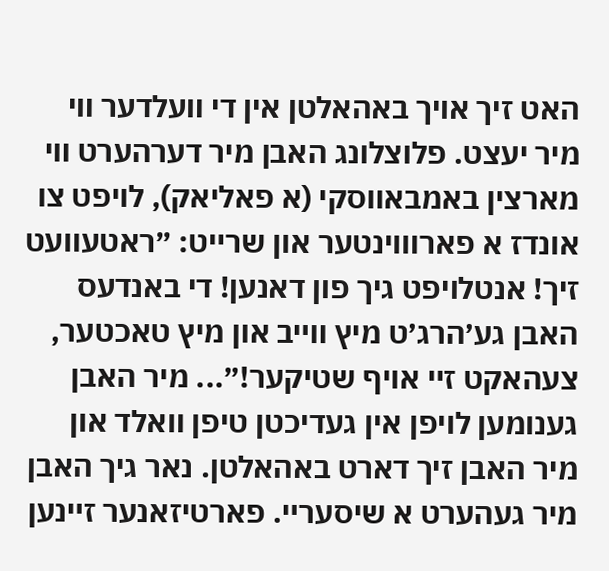האט זיך אויך באהאלטן אין די װעלדער װי מיר יעצט. פלוצלונג האבן מיר דערהערט װי מארצין באמבאװסקי (א פאליאק), לויפט צו אונדז א פארװוינטער און שרײט: ״ראטעװעט זיך! אנטלויפט גיך פון דאנען! די באנדעס האבן גע׳הרג׳ט מיץ װײב און מיץ טאכטער, צעהאקט זײ אויף שטיקער!״... מיר האבן גענומען לויפן אין געדיכטן טיפן װאלד און מיר האבן זיך דארט באהאלטן. נאר גיך האבן מיר געהערט א שיסערײ. פארטיזאנער זײנען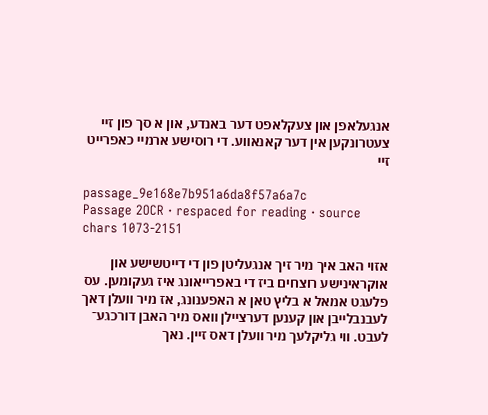אנגעלאפן און צעקלאפט דער באנדע, און א סך פון זײ צעטרונקען אין דער קאנאװע. די רוסישע ארמײ כאפרײט זײ

passage_9e168e7b951a6da8f57a6a7c
Passage 2OCR · respaced for reading · source chars 1073-2151

אזוי האב איך מיר זיך אנגעליטן פון די דײטשישע און אוקראינישע רוצחים ביז די באפרײאונג איז געקומען. עס פלעגט אמאל א בליץ טאן א האפענונג, אז מיר װעלן דאך לעבנבלײבן און קענען דערצײלן װאס מיר האבן דורכגע־ לעבט. װי גליקלעך מיר װעלן דאס זײן. נאך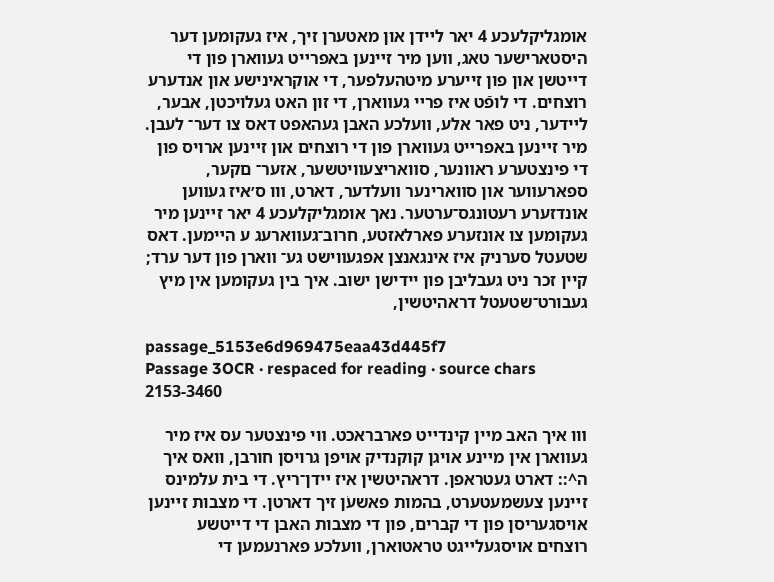אומגליקלעכע 4 יאר לײדן און מאטערן זיך, איז געקומען דער היסטארישער טאג, װען מיר זײנען באפרײט געװארן פון די דײטשן און פון זייערע מיטהעלפער, די אוקראינישע און אנדערע רוצחים. די לופֿט איז פרײ געװארן, די זון האט געלויכטן, אבער, לײדער, ניט פאר אלע, װעלכע האבן געהאפט דאס צו דער־ לעבן. מיר זײנען באפרײט געװארן פון די רוצחים און זײנען ארויס פון די פינצטערע ראװנער, סװאריצעװיטשער, אזער־ םקער, ספארעװער און סװארינער װעלדער, דארט, װו ס׳איז געװען אונדזערע רעטונגס־ערטער. נאך אומגליקלעכע 4 יאר זײנען מיר געקומען צו אונזערע פארלאזטע, חרוב־געװארעג ע הײמען. דאס שטעטל סערניק איז אינגאנצן אפגעװישט גע־ װארן פון דער ערד; קיין זכר ניט געבליבן פון יידישן ישוב. איך בין געקומען אין מיץ געבורט־שטעטל דראהיטשין,

passage_5153e6d969475eaa43d445f7
Passage 3OCR · respaced for reading · source chars 2153-3460

װו איך האב מײן קינדײט פארבראכט. װי פינצטער עס איז מיר געװארן אין מײנע אויגן קוקנדיק אויפן גרויסן חורבן, וואס איך ה^:: דארט געטראפן. דראהיטשין איז ײדן־ריץ. די בית עלמינס זײנען צעשמעטערט, בהמות פאשעׁן זיך דארטן. די מצבות זײנען אויסגעריסן פון די קברים, פון די מצבות האבן די דײטשע רוצחים אויסגעלײגט טראטוארן, װעלכע פארנעמען די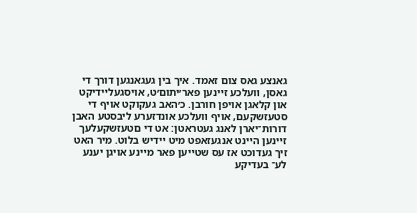גאנצע גאס צום זאמד. איך בין געגאנגען דורך די גאסן, װעלכע זײנען פאר׳יתום׳ט, אויסגעלײדיקט און קלאגן אויפן חורבן. כ׳האב געקוקט אויף די סטעזשקעם, אויף װעלכע אונדזערע ליבסטע האבן דורות־יארן לאנג געטראטן: אט די םטעזשקעלעך זײנען הײנט אנגעזאפט מיט ײדיש בלוט. מיר האט זיך געדוכט אז עס שטײען פאר מײנע אויגן יענע לע־ בעדיקע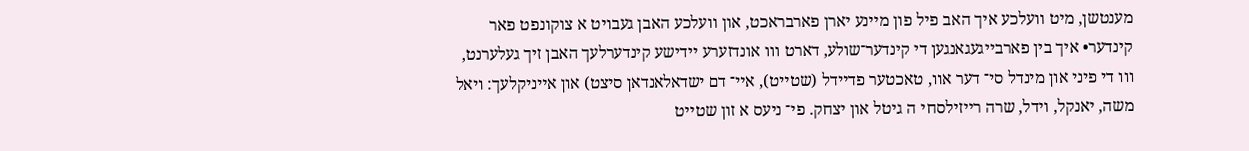מענטשן, מיט װעלכע איך האב פיל פון מײנע יארן פארבראכט, און װעלכע האבן געבויט א צוקונפט פאר קינדער• איך בין פארבײגעגאנגען די קינדער־שולע, דארט ווו אונדזערע ײדישע קינדערלעך האבן זיך געלערנט, ווו די פיני און מינדל סי־ דער אװ, טאכטער פדײדל (שטײט), אײ־ דם ישדאלאנדאן סיצט) און אײניקלעך: ױאל משה, יאנקל, ױדל, שרה רײזילסחי ה גיטל און יצחק. פי־ ניעס א זון שטײט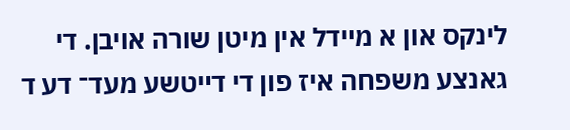לינקס און א מײדל אין מיטן שורה אויבן. די גאנצע משפחה איז פון די דײטשע מעד־ דע ד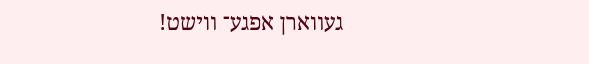געװארן אפגע־ װישט!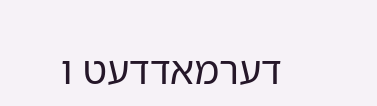דערמאדדעט ו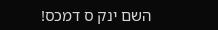השם ינק ס דמכס!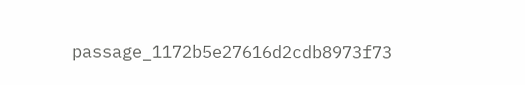passage_1172b5e27616d2cdb8973f73